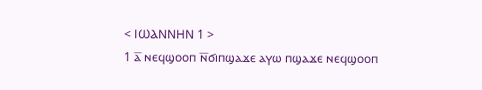< ⲒⲰⲀⲚⲚⲎⲚ 1 >
1 ⲁ̅ ⲛⲉϥϣⲟⲟⲡ ⲛ̅ϭⲓⲡϣⲁϫⲉ ⲁⲩⲱ ⲡϣⲁϫⲉ ⲛⲉϥϣⲟⲟⲡ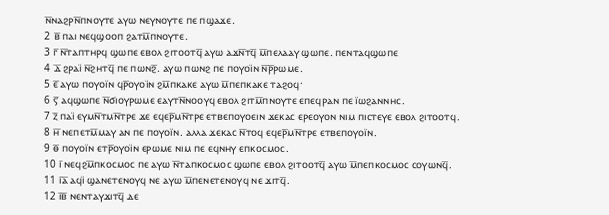ⲛ̅ⲛⲁϩⲣⲛ̅ⲡⲛⲟⲩⲧⲉ ⲁⲩⲱ ⲛⲉⲩⲛⲟⲩⲧⲉ ⲡⲉ ⲡϣⲁϫⲉ.
2 ⲃ̅ ⲡⲁⲓ ⲛⲉϥϣⲟⲟⲡ ϩⲁⲧⲙ̅ⲡⲛⲟⲩⲧⲉ.
3 ⲅ̅ ⲛ̅ⲧⲁⲡⲧⲏⲣϥ ϣⲱⲡⲉ ⲉⲃⲟⲗ ϩⲓⲧⲟⲟⲧϥ̅ ⲁⲩⲱ ⲁϫⲛ̅ⲧϥ̅ ⲙ̅ⲡⲉⲗⲁⲁⲩ ϣⲱⲡⲉ. ⲡⲉⲛⲧⲁϥϣⲱⲡⲉ
4 ⲇ̅ ϩⲣⲁⲓ̈ ⲛ̅ϩⲏⲧϥ̅ ⲡⲉ ⲡⲱⲛϩ̅. ⲁⲩⲱ ⲡⲱⲛϩ ⲡⲉ ⲡⲟⲩⲟⲓ̈ⲛ ⲛ̅ⲣ̅ⲣⲱⲙⲉ.
5 ⲉ̅ ⲁⲩⲱ ⲡⲟⲩⲟⲓ̈ⲛ ϥⲣ̅ⲟⲩⲟⲓ̈ⲛ ϩⲙ̅ⲡⲕⲁⲕⲉ ⲁⲩⲱ ⲙ̅ⲡⲉⲡⲕⲁⲕⲉ ⲧⲁϩⲟϥ·
6 ⲋ̅ ⲁϥϣⲱⲡⲉ ⲛ̅ϭⲓⲟⲩⲣⲱⲙⲉ ⲉⲁⲩⲧⲛ̅ⲛⲟⲟⲩϥ ⲉⲃⲟⲗ ϩⲓⲧⲙ̅ⲡⲛⲟⲩⲧⲉ ⲉⲡⲉϥⲣⲁⲛ ⲡⲉ ⲓ̈ⲱϩⲁⲛⲛⲏⲥ.
7 ⲍ̅ ⲡⲁⲓ̈ ⲉⲩⲙⲛ̅ⲧⲙⲛ̅ⲧⲣⲉ ϫⲉ ⲉϥⲉⲣ̅ⲙⲛ̅ⲧⲣⲉ ⲉⲧⲃⲉⲡⲟⲩⲟⲉⲓⲛ ϫⲉⲕⲁⲥ ⲉⲣⲉⲟⲩⲟⲛ ⲛⲓⲙ ⲡⲓⲥⲧⲉⲩⲉ ⲉⲃⲟⲗ ϩⲓⲧⲟⲟⲧϥ.
8 ⲏ̅ ⲛⲉⲡⲉⲧⲙ̅ⲙⲁⲩ ⲁⲛ ⲡⲉ ⲡⲟⲩⲟⲓ̈ⲛ. ⲁⲗⲗⲁ ϫⲉⲕⲁⲥ ⲛ̅ⲧⲟϥ ⲉϥⲉⲣ̅ⲙⲛ̅ⲧⲣⲉ ⲉⲧⲃⲉⲡⲟⲩⲟⲓ̈ⲛ.
9 ⲑ̅ ⲡⲟⲩⲟⲓ̈ⲛ ⲉⲧⲣ̅ⲟⲩⲟⲓ̈ⲛ ⲉⲣⲱⲙⲉ ⲛⲓⲙ ⲡⲉ ⲉϥⲛⲏⲩ ⲉⲡⲕⲟⲥⲙⲟⲥ.
10 ⲓ̅ ⲛⲉϥϩⲙ̅ⲡⲕⲟⲥⲙⲟⲥ ⲡⲉ ⲁⲩⲱ ⲛ̅ⲧⲁⲡⲕⲟⲥⲙⲟⲥ ϣⲱⲡⲉ ⲉⲃⲟⲗ ϩⲓⲧⲟⲟⲧϥ̅ ⲁⲩⲱ ⲙ̅ⲡⲉⲡⲕⲟⲥⲙⲟⲥ ⲥⲟⲩⲱⲛϥ̅.
11 ⲓ̅ⲁ̅ ⲁϥⲓ̈ ϣⲁⲛⲉⲧⲉⲛⲟⲩϥ ⲛⲉ ⲁⲩⲱ ⲙ̅ⲡⲉⲛⲉⲧⲉⲛⲟⲩϥ ⲛⲉ ϫⲓⲧϥ̅.
12 ⲓ̅ⲃ̅ ⲛⲉⲛⲧⲁⲩϫⲓⲧϥ̅ ⲇⲉ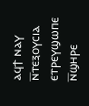ⲁϥϯ ⲛⲁⲩ ⲛ̅ⲧⲉⲝⲟⲩⲥⲓⲁ ⲉⲧⲣⲉⲩϣⲱⲡⲉ ⲛ̅ϣⲏⲣⲉ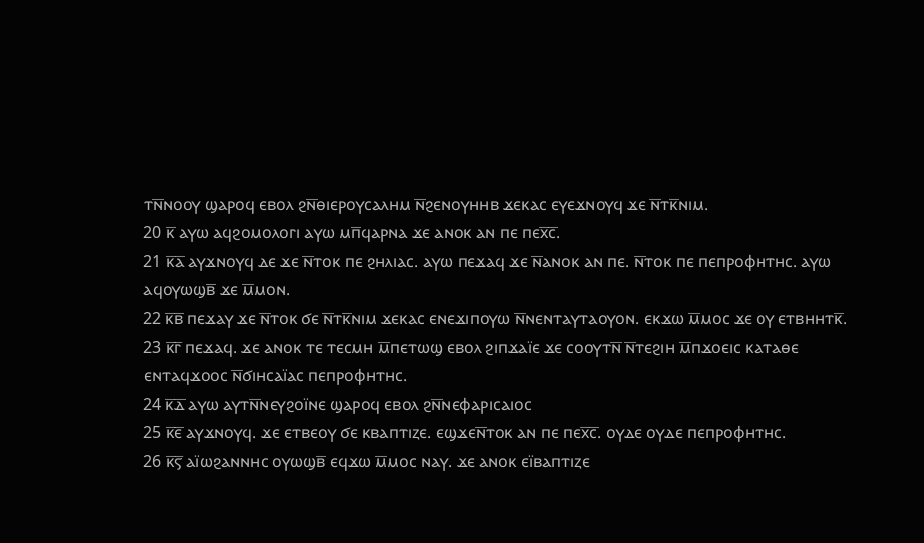ⲧⲛ̅ⲛⲟⲟⲩ ϣⲁⲣⲟϥ ⲉⲃⲟⲗ ϩⲛ̅ⲑⲓⲉⲣⲟⲩⲥⲁⲗⲏⲙ ⲛ̅ϩⲉⲛⲟⲩⲏⲏⲃ ϫⲉⲕⲁⲥ ⲉⲩⲉϫⲛⲟⲩϥ ϫⲉ ⲛ̅ⲧⲕ̅ⲛⲓⲙ.
20 ⲕ̅ ⲁⲩⲱ ⲁϥϩⲟⲙⲟⲗⲟⲅⲓ ⲁⲩⲱ ⲙⲡ̅ϥⲁⲣⲛⲁ ϫⲉ ⲁⲛⲟⲕ ⲁⲛ ⲡⲉ ⲡⲉⲭ̅ⲥ̅.
21 ⲕ̅ⲁ̅ ⲁⲩϫⲛⲟⲩϥ ⲇⲉ ϫⲉ ⲛ̅ⲧⲟⲕ ⲡⲉ ϩⲏⲗⲓⲁⲥ. ⲁⲩⲱ ⲡⲉϫⲁϥ ϫⲉ ⲛ̅ⲁⲛⲟⲕ ⲁⲛ ⲡⲉ. ⲛ̅ⲧⲟⲕ ⲡⲉ ⲡⲉⲡⲣⲟⲫⲏⲧⲏⲥ. ⲁⲩⲱ ⲁϥⲟⲩⲱϣⲃ̅ ϫⲉ ⲙ̅ⲙⲟⲛ.
22 ⲕ̅ⲃ̅ ⲡⲉϫⲁⲩ ϫⲉ ⲛ̅ⲧⲟⲕ ϭⲉ ⲛ̅ⲧⲕ̅ⲛⲓⲙ ϫⲉⲕⲁⲥ ⲉⲛⲉϫⲓⲡⲟⲩⲱ ⲛ̅ⲛⲉⲛⲧⲁⲩⲧⲁⲟⲩⲟⲛ. ⲉⲕϫⲱ ⲙ̅ⲙⲟⲥ ϫⲉ ⲟⲩ ⲉⲧⲃⲏⲏⲧⲕ̅.
23 ⲕ̅ⲅ̅ ⲡⲉϫⲁϥ. ϫⲉ ⲁⲛⲟⲕ ⲧⲉ ⲧⲉⲥⲙⲏ ⲙ̅ⲡⲉⲧⲱϣ ⲉⲃⲟⲗ ϩⲓⲡϫⲁⲓ̈ⲉ ϫⲉ ⲥⲟⲟⲩⲧⲛ̅ ⲛ̅ⲧⲉϩⲓⲏ ⲙ̅ⲡϫⲟⲉⲓⲥ ⲕⲁⲧⲁⲑⲉ ⲉⲛⲧⲁϥϫⲟⲟⲥ ⲛ̅ϭⲓⲏⲥⲁⲓ̈ⲁⲥ ⲡⲉⲡⲣⲟⲫⲏⲧⲏⲥ.
24 ⲕ̅ⲇ̅ ⲁⲩⲱ ⲁⲩⲧⲛ̅ⲛⲉⲩϩⲟⲓ̈ⲛⲉ ϣⲁⲣⲟϥ ⲉⲃⲟⲗ ϩⲛ̅ⲛⲉⲫⲁⲣⲓⲥⲁⲓⲟⲥ
25 ⲕ̅ⲉ̅ ⲁⲩϫⲛⲟⲩϥ. ϫⲉ ⲉⲧⲃⲉⲟⲩ ϭⲉ ⲕⲃⲁⲡⲧⲓⲍⲉ. ⲉϣϫⲉⲛ̅ⲧⲟⲕ ⲁⲛ ⲡⲉ ⲡⲉⲭ̅ⲥ̅. ⲟⲩⲇⲉ ⲟⲩⲇⲉ ⲡⲉⲡⲣⲟⲫⲏⲧⲏⲥ.
26 ⲕ̅ⲋ̅ ⲁⲓ̈ⲱϩⲁⲛⲛⲏⲥ ⲟⲩⲱϣⲃ̅ ⲉϥϫⲱ ⲙ̅ⲙⲟⲥ ⲛⲁⲩ. ϫⲉ ⲁⲛⲟⲕ ⲉⲓ̈ⲃⲁⲡⲧⲓⲍⲉ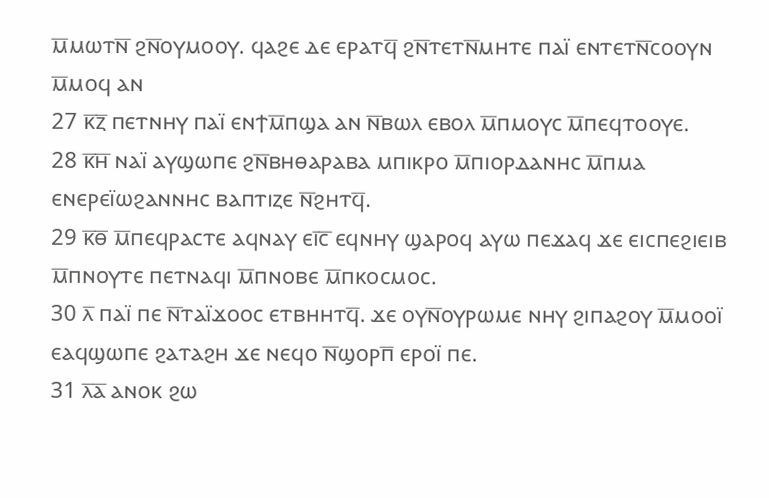ⲙ̅ⲙⲱⲧⲛ̅ ϩⲛ̅ⲟⲩⲙⲟⲟⲩ. ϥⲁϩⲉ ⲇⲉ ⲉⲣⲁⲧϥ̅ ϩⲛ̅ⲧⲉⲧⲛ̅ⲙⲏⲧⲉ ⲡⲁⲓ̈ ⲉⲛⲧⲉⲧⲛ̅ⲥⲟⲟⲩⲛ ⲙ̅ⲙⲟϥ ⲁⲛ
27 ⲕ̅ⲍ̅ ⲡⲉⲧⲛⲏⲩ ⲡⲁⲓ̈ ⲉⲛϯⲙ̅ⲡϣⲁ ⲁⲛ ⲛ̅ⲃⲱⲗ ⲉⲃⲟⲗ ⲙ̅ⲡⲙⲟⲩⲥ ⲙ̅ⲡⲉϥⲧⲟⲟⲩⲉ.
28 ⲕ̅ⲏ̅ ⲛⲁⲓ̈ ⲁⲩϣⲱⲡⲉ ϩⲛ̅ⲃⲏⲑⲁⲣⲁⲃⲁ ⲙⲡⲓⲕⲣⲟ ⲙ̅ⲡⲓⲟⲣⲇⲁⲛⲏⲥ ⲙ̅ⲡⲙⲁ ⲉⲛⲉⲣⲉⲓ̈ⲱϩⲁⲛⲛⲏⲥ ⲃⲁⲡⲧⲓⲍⲉ ⲛ̅ϩⲏⲧϥ̅.
29 ⲕ̅ⲑ̅ ⲙ̅ⲡⲉϥⲣⲁⲥⲧⲉ ⲁϥⲛⲁⲩ ⲉⲓ̅ⲥ̅ ⲉϥⲛⲏⲩ ϣⲁⲣⲟϥ ⲁⲩⲱ ⲡⲉϫⲁϥ ϫⲉ ⲉⲓⲥⲡⲉϩⲓⲉⲓⲃ ⲙ̅ⲡⲛⲟⲩⲧⲉ ⲡⲉⲧⲛⲁϥⲓ ⲙ̅ⲡⲛⲟⲃⲉ ⲙ̅ⲡⲕⲟⲥⲙⲟⲥ.
30 ⲗ̅ ⲡⲁⲓ̈ ⲡⲉ ⲛ̅ⲧⲁⲓ̈ϫⲟⲟⲥ ⲉⲧⲃⲏⲏⲧϥ̅. ϫⲉ ⲟⲩⲛ̅ⲟⲩⲣⲱⲙⲉ ⲛⲏⲩ ϩⲓⲡⲁϩⲟⲩ ⲙ̅ⲙⲟⲟⲓ̈ ⲉⲁϥϣⲱⲡⲉ ϩⲁⲧⲁϩⲏ ϫⲉ ⲛⲉϥⲟ ⲛ̅ϣⲟⲣⲡ̅ ⲉⲣⲟⲓ̈ ⲡⲉ.
31 ⲗ̅ⲁ̅ ⲁⲛⲟⲕ ϩⲱ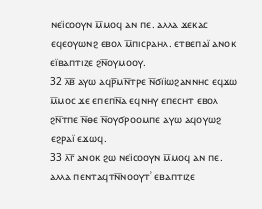ⲛⲉⲓ̈ⲥⲟⲟⲩⲛ ⲙ̅ⲙⲟϥ ⲁⲛ ⲡⲉ. ⲁⲗⲗⲁ ϫⲉⲕⲁⲥ ⲉϥⲉⲟⲩⲱⲛϩ ⲉⲃⲟⲗ ⲙ̅ⲡⲓⲥⲣⲁⲏⲗ. ⲉⲧⲃⲉⲡⲁⲓ̈ ⲁⲛⲟⲕ ⲉⲓ̈ⲃⲁⲡⲧⲓⲍⲉ ϩⲛ̅ⲟⲩⲙⲟⲟⲩ.
32 ⲗ̅ⲃ̅ ⲁⲩⲱ ⲁϥⲣ̅ⲙⲛ̅ⲧⲣⲉ ⲛ̅ϭⲓⲓ̈ⲱϩⲁⲛⲛⲏⲥ ⲉϥϫⲱ ⲙ̅ⲙⲟⲥ ϫⲉ ⲉⲡⲉⲡⲛ̅ⲁ ⲉϥⲛⲏⲩ ⲉⲡⲉⲥⲏⲧ ⲉⲃⲟⲗ ϩⲛ̅ⲧⲡⲉ ⲛ̅ⲑⲉ ⲛ̅ⲟⲩϭⲣⲟⲟⲙⲡⲉ ⲁⲩⲱ ⲁϥⲟⲩⲱϩ ⲉϩⲣⲁⲓ̈ ⲉϫⲱϥ.
33 ⲗ̅ⲅ̅ ⲁⲛⲟⲕ ϩⲱ ⲛⲉⲓ̈ⲥⲟⲟⲩⲛ ⲙ̅ⲙⲟϥ ⲁⲛ ⲡⲉ. ⲁⲗⲗⲁ ⲡⲉⲛⲧⲁϥⲧⲛ̅ⲛⲟⲟⲩⲧʾ ⲉⲃⲁⲡⲧⲓⲍⲉ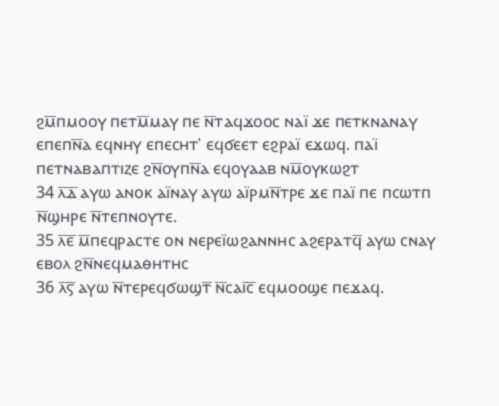ϩⲙ̅ⲡⲙⲟⲟⲩ ⲡⲉⲧⲙ̅ⲙⲁⲩ ⲡⲉ ⲛ̅ⲧⲁϥϫⲟⲟⲥ ⲛⲁⲓ̈ ϫⲉ ⲡⲉⲧⲕⲛⲁⲛⲁⲩ ⲉⲡⲉⲡⲛ̅ⲁ ⲉϥⲛⲏⲩ ⲉⲡⲉⲥⲏⲧʾ ⲉϥϭⲉⲉⲧ ⲉϩⲣⲁⲓ̈ ⲉϫⲱϥ. ⲡⲁⲓ̈ ⲡⲉⲧⲛⲁⲃⲁⲡⲧⲓⲍⲉ ϩⲛ̅ⲟⲩⲡⲛ̅ⲁ ⲉϥⲟⲩⲁⲁⲃ ⲛⲙ̅ⲟⲩⲕⲱϩⲧ
34 ⲗ̅ⲇ̅ ⲁⲩⲱ ⲁⲛⲟⲕ ⲁⲓ̈ⲛⲁⲩ ⲁⲩⲱ ⲁⲓ̈ⲣⲙⲛ̅ⲧⲣⲉ ϫⲉ ⲡⲁⲓ̈ ⲡⲉ ⲡⲥⲱⲧⲡ ⲛ̅ϣⲏⲣⲉ ⲛ̅ⲧⲉⲡⲛⲟⲩⲧⲉ.
35 ⲗ̅ⲉ̅ ⲙ̅ⲡⲉϥⲣⲁⲥⲧⲉ ⲟⲛ ⲛⲉⲣⲉⲓ̈ⲱϩⲁⲛⲛⲏⲥ ⲁϩⲉⲣⲁⲧϥ̅ ⲁⲩⲱ ⲥⲛⲁⲩ ⲉⲃⲟⲗ ϩⲛ̅ⲛⲉϥⲙⲁⲑⲏⲧⲏⲥ
36 ⲗ̅ⲋ̅ ⲁⲩⲱ ⲛ̅ⲧⲉⲣⲉϥϭⲱϣⲧ̅ ⲛ̅ⲥⲁⲓ̅ⲥ̅ ⲉϥⲙⲟⲟϣⲉ ⲡⲉϫⲁϥ.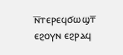ⲛ̅ⲧⲉⲣⲉϥϭⲱϣⲧ̅ ⲉϩⲟⲩⲛ ⲉϩⲣⲁϥ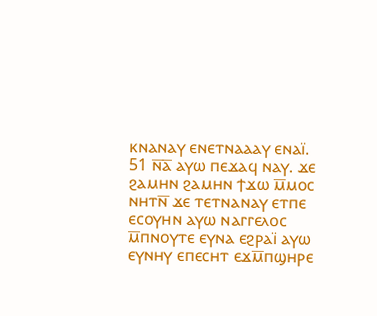ⲕⲛⲁⲛⲁⲩ ⲉⲛⲉⲧⲛⲁⲁⲁⲩ ⲉⲛⲁⲓ̈.
51 ⲛ̅ⲁ̅ ⲁⲩⲱ ⲡⲉϫⲁϥ ⲛⲁⲩ. ϫⲉ ϩⲁⲙⲏⲛ ϩⲁⲙⲏⲛ ϯϫⲱ ⲙ̅ⲙⲟⲥ ⲛⲏⲧⲛ̅ ϫⲉ ⲧⲉⲧⲛⲁⲛⲁⲩ ⲉⲧⲡⲉ ⲉⲥⲟⲩⲏⲛ ⲁⲩⲱ ⲛⲁⲅⲅⲉⲗⲟⲥ ⲙ̅ⲡⲛⲟⲩⲧⲉ ⲉⲩⲛⲁ ⲉϩⲣⲁⲓ̈ ⲁⲩⲱ ⲉⲩⲛⲏⲩ ⲉⲡⲉⲥⲏⲧ ⲉϫⲙ̅ⲡϣⲏⲣⲉ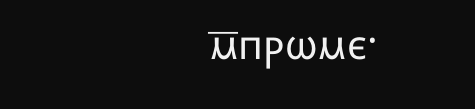ⲙ̅ⲡⲣⲱⲙⲉ·